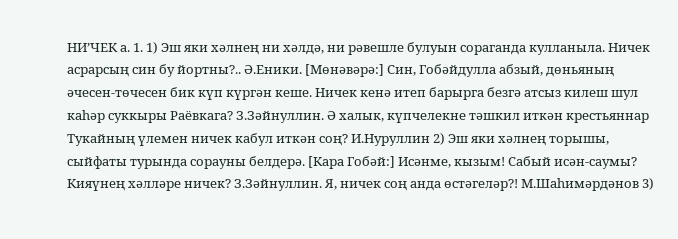НИ’ЧЕК а. 1. 1) Эш яки хәлнең ни хәлдә, ни рәвешле булуын сораганда кулланыла. Ничек асрарсың син бу йортны?.. Ә.Еники. [Мөнәвәрә:] Син, Гобәйдулла абзый, дөньяның әчесен-төчесен бик күп күргән кеше. Ничек кенә итеп барырга безгә атсыз килеш шул каһәр суккыры Раёвкага? З.Зәйнуллин. Ә халык, күпчелекне тәшкил иткән крестьяннар Тукайның үлемен ничек кабул иткән соң? И.Нуруллин 2) Эш яки хәлнең торышы, сыйфаты турында сорауны белдерә. [Кара Гобәй:] Исәнме, кызым! Сабый исән-саумы? Кияүнең хәлләре ничек? З.Зәйнуллин. Я, ничек соң анда өстәгеләр?! М.Шаһимәрдәнов 3)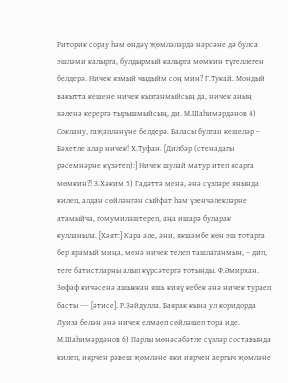Риторик сорау һәм өндәү җөмләләрдә нәрсәне дә булса эшләми калырга, булдырмый калырга мөмкин түгеллеген белдерә. Ничек язмый чыдыйм соң мин? Г.Тукай. Мондый вакытта кешене ничек кызганмыйсың да, ничек аның хәленә керергә тырышмыйсың, ди. М.Шаһимәрдәнов 4) Соклану, гаҗәпләнүне белдерә. Баласы булган кешеләр – Бәхетле алар ничек! Х.Туфан. [Дилбәр (стенадагы рәсемнәрне күзәтеп):] Ничек шулай матур итеп ясарга мөмкин?! З.Хәким 5) Гадәттә менә, әнә сүзләре янында килеп, алдан сөйләнгән сыйфат һәм үзенчәлекләрне атамыйча, гомумиләштереп, аңа ишарә буларак кулланыла. [Хәят:] Кара әле, әни, якшәмбе көн эш тотарга бер ярамый миңа, менә ничек телеп ташлаганмын, – дип, теге батистларны алып күрсәтергә тотынды. Ф.Әмирхан. Зөфаф кичәсенә ашыккан яшь кияү кебек әнә ничек тураеп басты --- [әтисе]. Р.Зәйдулла. Баярак кына ул коридорда Луиза белән әнә ничек елмаеп сөйләшеп тора иде. М.Шаһимәрдәнов 6) Парлы мөнәсәбәтле сүзләр составында килеп, иярчен рәвеш җөмләне яки иярчен аергыч җөмләне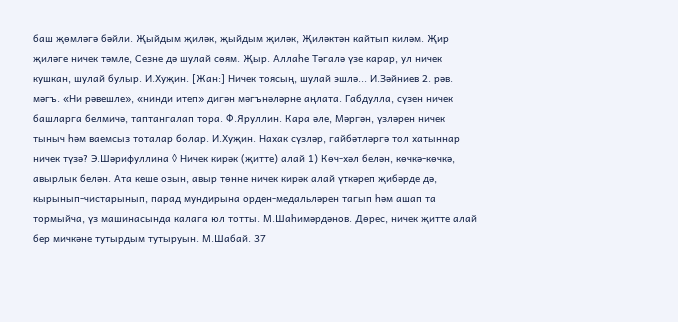баш җөмләгә бәйли. Җыйдым җиләк, җыйдым җиләк, Җиләктән кайтып киләм. Җир җиләге ничек тәмле, Сезне дә шулай сөям. Җыр. Аллаһе Тәгалә үзе карар, ул ничек кушкан, шулай булыр. И.Хуҗин. [Жан:] Ничек тоясың, шулай эшлә... И.Зәйниев 2. рәв. мәгъ. «Ни рәвешле», «нинди итеп» дигән мәгънәләрне аңлата. Габдулла, сүзен ничек башларга белмичә, таптангалап тора. Ф.Яруллин. Кара әле, Мәргән, үзләрен ничек тыныч һәм ваемсыз тоталар болар. И.Хуҗин. Нахак сүзләр, гайбәтләргә тол хатыннар ничек түзә? Э.Шәрифуллина ◊ Ничек кирәк (җитте) алай 1) Көч-хәл белән, көчкә-көчкә, авырлык белән. Ата кеше озын, авыр төнне ничек кирәк алай үткәреп җибәрде дә, кырынып-чистарынып, парад мундирына орден-медальләрен тагып һәм ашап та тормыйча, үз машинасында калага юл тотты. М.Шаһимәрдәнов. Дөрес, ничек җитте алай бер мичкәне тутырдым тутыруын. М.Шабай. 37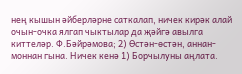нең кышын әйберләрне саткалап, ничек кирәк алай очын-очка ялгап чыктылар да җәйгә авылга киттеләр. Ф.Бәйрәмова; 2) Өстән-өстән, аннан-моннан гына. Ничек кенә 1) Борчылуны аңлата.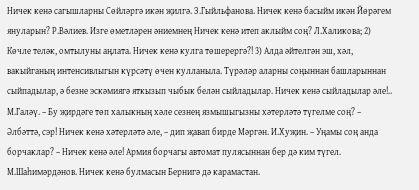Ничек кенә сагышларны Сөйләргә икән җилгә. З.Гыйльфанова. Ничек кенә басыйм икән Йөрәгем януларын? Р.Вәлиев. Изге өметләрен әниемнең Ничек кенә итеп аклыйм соң? Л.Халикова; 2) Көчле теләк, омтылуны аңлата. Ничек кенә кулга төшерергә?! 3) Алда әйтелгән эш, хәл, вакыйганың интенсивлыгын күрсәтү өчен кулланыла. Түрәләр аларны соңыннан башларыннан сыйпадылар, ә безне эскәмиягә яткызып чыбык белән сыйладылар. Ничек кенә сыйладылар әле!.. М.Галәү. – Бу җирдәге төп халыкның хәле сезнең язмышыгызны хәтерләтә түгелме соң? – Әлбәттә, сэр! Ничек кенә хәтерләтә әле, – дип җавап бирде Мәргән. И.Хуҗин. – Уңамы соң анда борчаклар? – Ничек кенә әле! Армия борчагы автомат пулясыннан бер дә ким түгел. М.Шаһимәрдәнов. Ничек кенә булмасын Бернигә дә карамастан.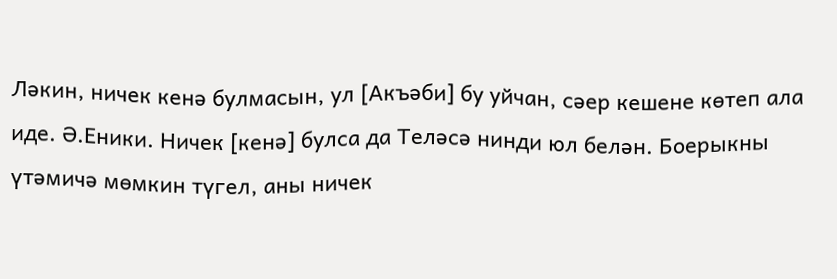Ләкин, ничек кенә булмасын, ул [Акъәби] бу уйчан, сәер кешене көтеп ала иде. Ә.Еники. Ничек [кенә] булса да Теләсә нинди юл белән. Боерыкны үтәмичә мөмкин түгел, аны ничек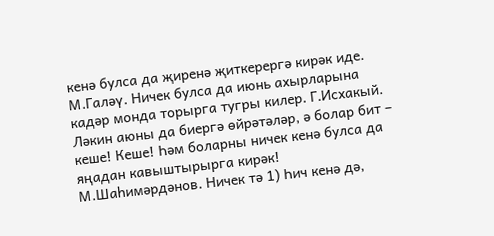кенә булса да җиренә җиткерергә кирәк иде. М.Галәү. Ничек булса да июнь ахырларына кадәр монда торырга тугры килер. Г.Исхакый. Ләкин аюны да биергә өйрәтәләр, ә болар бит – кеше! Кеше! Һәм боларны ничек кенә булса да яңадан кавыштырырга кирәк! М.Шаһимәрдәнов. Ничек тә 1) Һич кенә дә,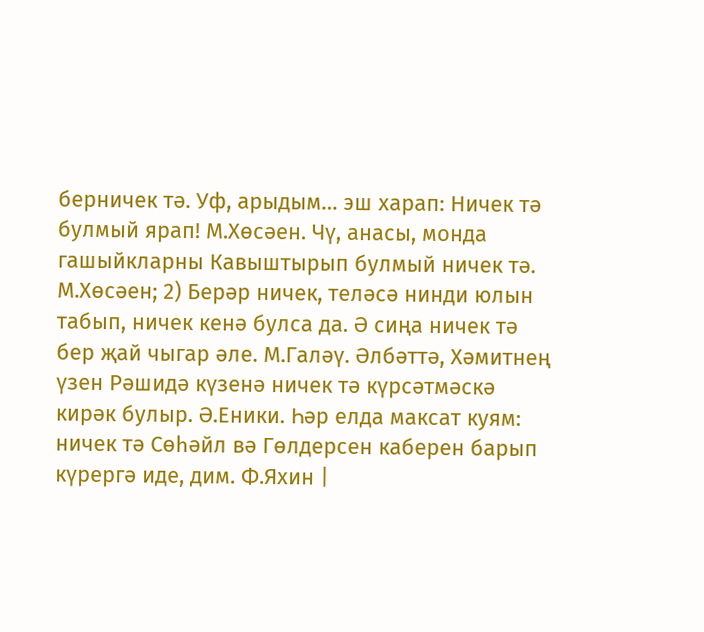берничек тә. Уф, арыдым… эш харап: Ничек тә булмый ярап! М.Хөсәен. Чү, анасы, монда гашыйкларны Кавыштырып булмый ничек тә. М.Хөсәен; 2) Берәр ничек, теләсә нинди юлын табып, ничек кенә булса да. Ә сиңа ничек тә бер җай чыгар әле. М.Галәү. Әлбәттә, Хәмитнең үзен Рәшидә күзенә ничек тә күрсәтмәскә кирәк булыр. Ә.Еники. Һәр елда максат куям: ничек тә Сөһәйл вә Гөлдерсен каберен барып күрергә иде, дим. Ф.Яхин |